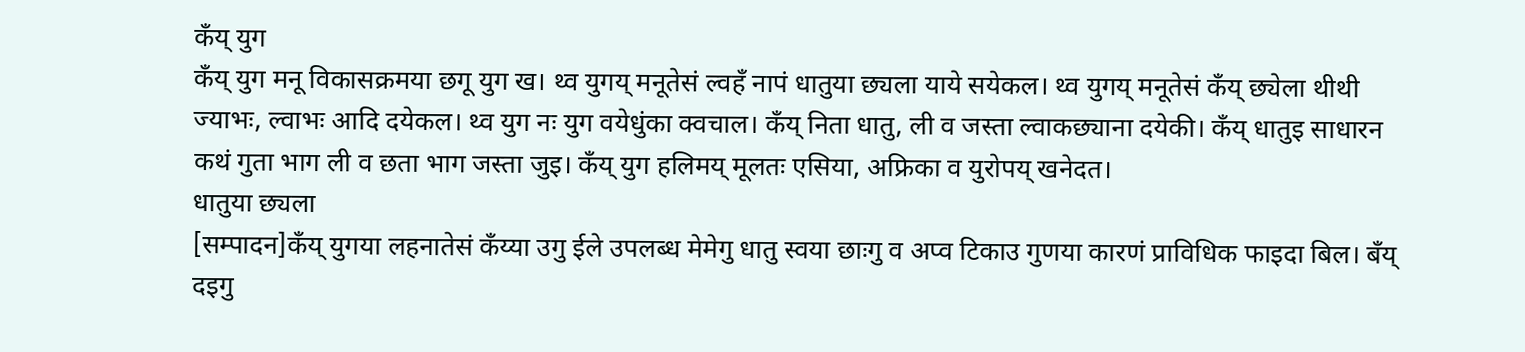कँय् युग
कँय् युग मनू विकासक्रमया छगू युग ख। थ्व युगय् मनूतेसं ल्वहँ नापं धातुया छ्यला याये सयेकल। थ्व युगय् मनूतेसं कँय् छ्येला थीथी ज्याभः, ल्वाभः आदि दयेकल। थ्व युग नः युग वयेधुंका क्वचाल। कँय् निता धातु, ली व जस्ता ल्वाकछ्याना दयेकी। कँय् धातुइ साधारन कथं गुता भाग ली व छता भाग जस्ता जुइ। कँय् युग हलिमय् मूलतः एसिया, अफ्रिका व युरोपय् खनेदत।
धातुया छ्यला
[सम्पादन]कँय् युगया लहनातेसं कँय्या उगु ईले उपलब्ध मेमेगु धातु स्वया छाःगु व अप्व टिकाउ गुणया कारणं प्राविधिक फाइदा बिल। बँय् दइगु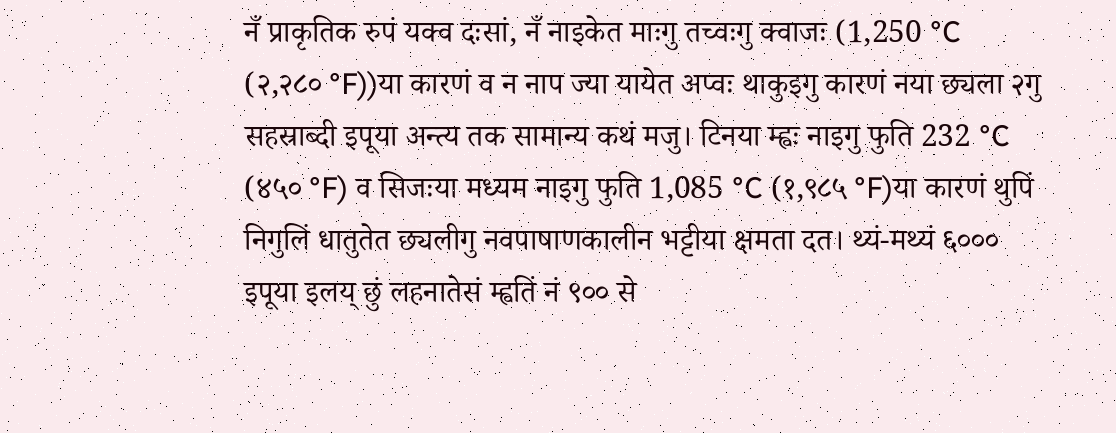नँ प्राकृतिक रुपं यक्व दःसां, नँ नाइकेत माःगु तच्वःगु क्वाजः (1,250 °C (२,२८० °F))या कारणं व न नाप ज्या यायेत अप्वः थाकुइगु कारणं नया छ्यला २गु सहस्राब्दी इपूया अन्त्य तक सामान्य कथं मजु। टिनया म्ह्वः नाइगु फुति 232 °C (४५० °F) व सिजःया मध्यम नाइगु फुति 1,085 °C (१,९८५ °F)या कारणं थुपिं निगुलिं धातुतेत छ्यलीगु नवपाषाणकालीन भट्टीया क्षमता दत। थ्यं-मथ्यं ६००० इपूया इलय् छुं लहनातेसं म्ह्वतिं नं ९०० से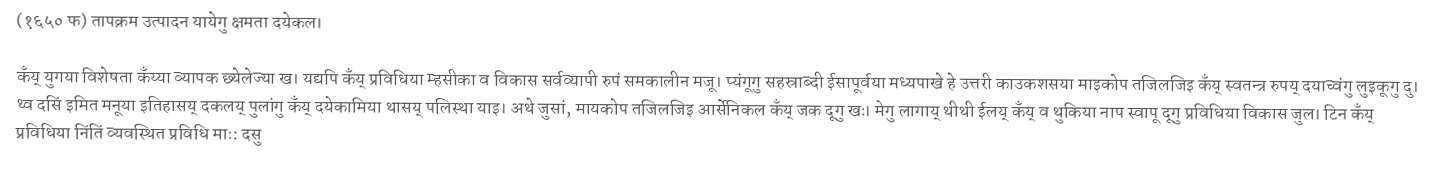(१६५० फ) तापक्रम उत्पादन यायेगु क्षमता दयेकल।

कँय् युगया विशेषता कँय्या व्यापक छ्येलेज्या ख। यद्यपि कँय् प्रविधिया म्हसीका व विकास सर्वव्यापी रुपं समकालीन मजू। प्यंगूगु सहस्राब्दी ईसापूर्वया मध्यपाखे हे उत्तरी काउकशसया माइकोप तजिलजिइ कँय् स्वतन्त्र रुपय् दयाच्वंगु लुइकूगु दु। थ्व दसिं इमित मनूया इतिहासय् दकलय् पुलांगु कँय् दयेकामिया थासय् पलिस्था याइ। अथे जुसां, मायकोप तजिलजिइ आर्सेनिकल कँय् जक दूगु खः। मेगु लागाय् थीथी ईलय् कँय् व थुकिया नाप स्वापू दूगु प्रविधिया विकास जुल। टिन कँय् प्रविधिया निंतिं व्यवस्थित प्रविधि माः: दसु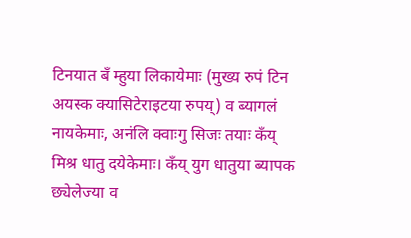टिनयात बँ म्हुया लिकायेमाः (मुख्य रुपं टिन अयस्क क्यासिटेराइटया रुपय्) व ब्यागलं नायकेमाः, अनंलि क्वाःगु सिजः तयाः कँय् मिश्र धातु दयेकेमाः। कँय् युग धातुया ब्यापक छ्येलेज्या व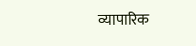व्यापारिक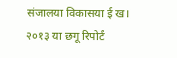संजालया विकासया ई ख।
२०१३ या छगू रिपोर्टं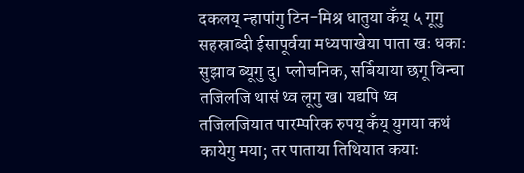दकलय् न्हापांगु टिन-मिश्र धातुया कँय् ५ गूगु सहस्राब्दी ईसापूर्वया मध्यपाखेया पाता खः धकाः सुझाव ब्यूगु दु। प्लोचनिक, सर्बियाया छगू विन्चा तजिलजि थासं थ्व लूगु ख। यद्यपि थ्व तजिलजियात पारम्परिक रुपय् कँय् युगया कथं कायेगु मया; तर पाताया तिथियात कयाः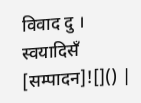विवाद दु ।
स्वयादिसँ
[सम्पादन]![]() |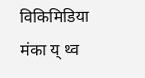विकिमिडिया मंका य् थ्व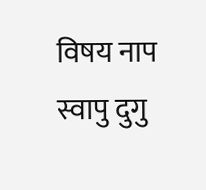विषय नाप स्वापु दुगु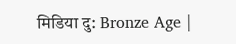मिडिया दु: Bronze Age |